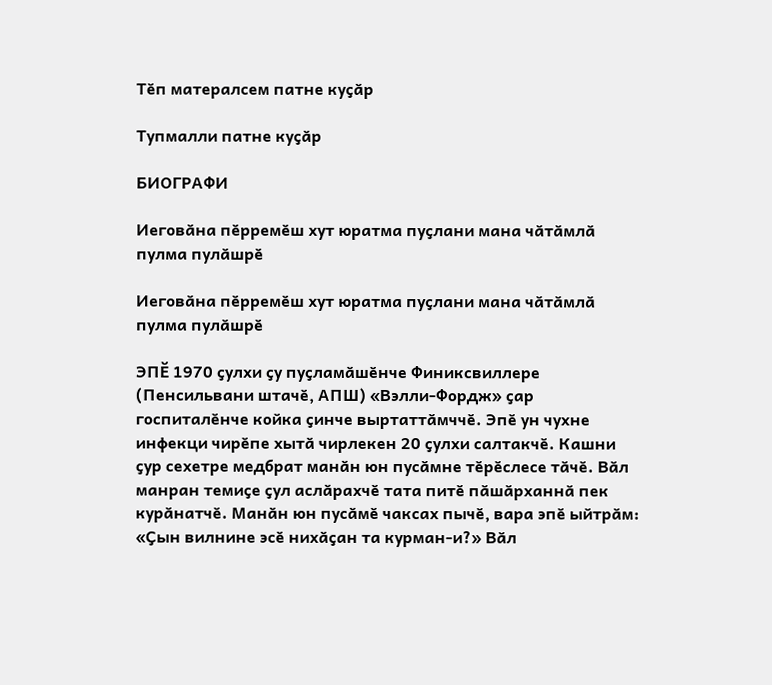Тӗп матералсем патне куҫӑр

Тупмалли патне куҫӑр

БИОГРАФИ

Иеговӑна пӗрремӗш хут юратма пуҫлани мана чӑтӑмлӑ пулма пулӑшрӗ

Иеговӑна пӗрремӗш хут юратма пуҫлани мана чӑтӑмлӑ пулма пулӑшрӗ

ЭПӖ 1970 ҫулхи ҫу пуҫламӑшӗнче Финиксвиллере (Пенсильвани штачӗ, АПШ) «Вэлли-Фордж» ҫар госпиталӗнче койка ҫинче выртаттӑмччӗ. Эпӗ ун чухне инфекци чирӗпе хытӑ чирлекен 20 ҫулхи салтакчӗ. Кашни ҫур сехетре медбрат манӑн юн пусӑмне тӗрӗслесе тӑчӗ. Вӑл манран темиҫе ҫул аслӑрахчӗ тата питӗ пӑшӑрханнӑ пек курӑнатчӗ. Манӑн юн пусӑмӗ чаксах пычӗ, вара эпӗ ыйтрӑм: «Ҫын вилнине эсӗ нихӑҫан та курман-и?» Вӑл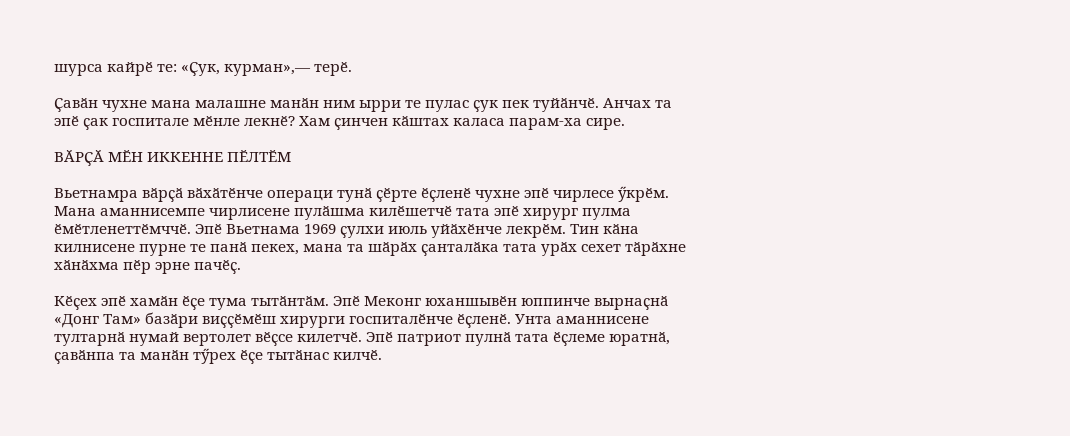шурса кайрӗ те: «Ҫук, курман»,— терӗ.

Ҫавӑн чухне мана малашне манӑн ним ырри те пулас ҫук пек туйӑнчӗ. Анчах та эпӗ ҫак госпитале мӗнле лекнӗ? Хам ҫинчен кӑштах каласа парам-ха сире.

ВӐРҪӐ МӖН ИККЕННЕ ПӖЛТӖМ

Вьетнамра вӑрҫӑ вӑхӑтӗнче операци тунӑ ҫӗрте ӗҫленӗ чухне эпӗ чирлесе ӳкрӗм. Мана аманнисемпе чирлисене пулӑшма килӗшетчӗ тата эпӗ хирург пулма ӗмӗтленеттӗмччӗ. Эпӗ Вьетнама 1969 ҫулхи июль уйӑхӗнче лекрӗм. Тин кӑна килнисене пурне те панӑ пекех, мана та шӑрӑх ҫанталӑка тата урӑх сехет тӑрӑхне хӑнӑхма пӗр эрне пачӗҫ.

Кӗҫех эпӗ хамӑн ӗҫе тума тытӑнтӑм. Эпӗ Меконг юханшывӗн юппинче вырнаҫнӑ «Донг Там» базӑри виҫҫӗмӗш хирурги госпиталӗнче ӗҫленӗ. Унта аманнисене тултарнӑ нумай вертолет вӗҫсе килетчӗ. Эпӗ патриот пулнӑ тата ӗҫлеме юратнӑ, ҫавӑнпа та манӑн тӳрех ӗҫе тытӑнас килчӗ.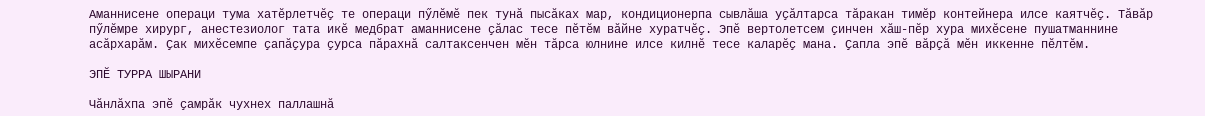Аманнисене операци тума хатӗрлетчӗҫ те операци пӳлӗмӗ пек тунӑ пысӑках мар, кондиционерпа сывлӑша уҫӑлтарса тӑракан тимӗр контейнера илсе каятчӗҫ. Тӑвӑр пӳлӗмре хирург, анестезиолог тата икӗ медбрат аманнисене ҫӑлас тесе пӗтӗм вӑйне хуратчӗҫ. Эпӗ вертолетсем ҫинчен хӑш-пӗр хура михӗсене пушатманнине асӑрхарӑм. Ҫак михӗсемпе ҫапӑҫура ҫурса пӑрахнӑ салтаксенчен мӗн тӑрса юлнине илсе килнӗ тесе каларӗҫ мана. Ҫапла эпӗ вӑрҫӑ мӗн иккенне пӗлтӗм.

ЭПӖ ТУРРА ШЫРАНИ

Чӑнлӑхпа эпӗ ҫамрӑк чухнех паллашнӑ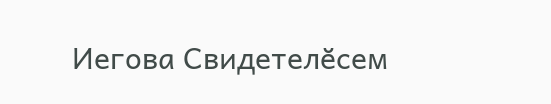Иегова Свидетелӗсем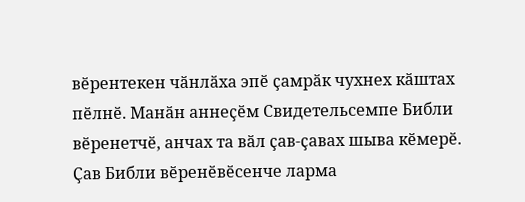вӗрентекен чӑнлӑха эпӗ ҫамрӑк чухнех кӑштах пӗлнӗ. Манӑн аннеҫӗм Свидетельсемпе Библи вӗренетчӗ, анчах та вӑл ҫав-ҫавах шыва кӗмерӗ. Ҫав Библи вӗренӗвӗсенче ларма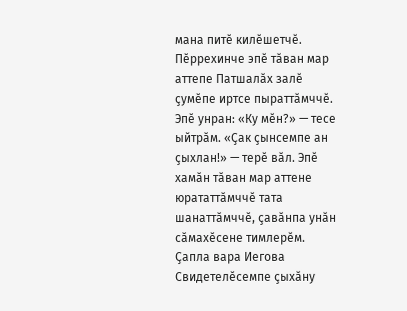мана питӗ килӗшетчӗ. Пӗррехинче эпӗ тӑван мар аттепе Патшалӑх залӗ ҫумӗпе иртсе пыраттӑмччӗ. Эпӗ унран: «Ку мӗн?» — тесе ыйтрӑм. «Ҫак ҫынсемпе ан ҫыхлан!» — терӗ вӑл. Эпӗ хамӑн тӑван мар аттене юрататтӑмччӗ тата шанаттӑмччӗ, ҫавӑнпа унӑн сӑмахӗсене тимлерӗм. Ҫапла вара Иегова Свидетелӗсемпе ҫыхӑну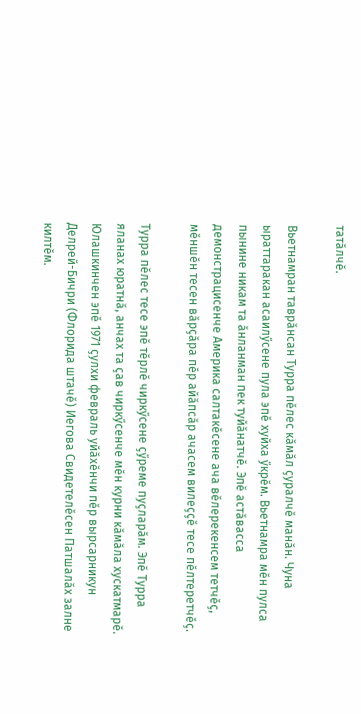татӑлчӗ.

Вьетнамран таврӑнсан Турра пӗлес кӑмӑл ҫуралчӗ манӑн. Чуна ыраттаракан асаилӳсене пула эпӗ хуйха ӳкрӗм. Вьетнамра мӗн пулса пынине никам та ӑнланман пек туйӑнатчӗ. Эпӗ астӑвасса демонстрацисенче Америка салтакӗсене ача вӗлерекенсем тетчӗҫ, мӗншӗн тесен вӑрҫӑра пӗр айӑпсӑр ачасем вилеҫҫӗ тесе пӗлтеретчӗҫ.

Турра пӗлес тесе эпӗ тӗрлӗ чиркӳсене ҫӳреме пуҫларӑм. Эпӗ Турра яланах юратнӑ, анчах та ҫав чиркӳсенче мӗн курни кӑмӑла хускатмарӗ. Юлашкинчен эпӗ 1971 ҫулхи февраль уйӑхӗнчи пӗр вырсарникун Делрей-Бичри (Флорида штачӗ) Иегова Свидетелӗсен Патшалӑх залне килтӗм.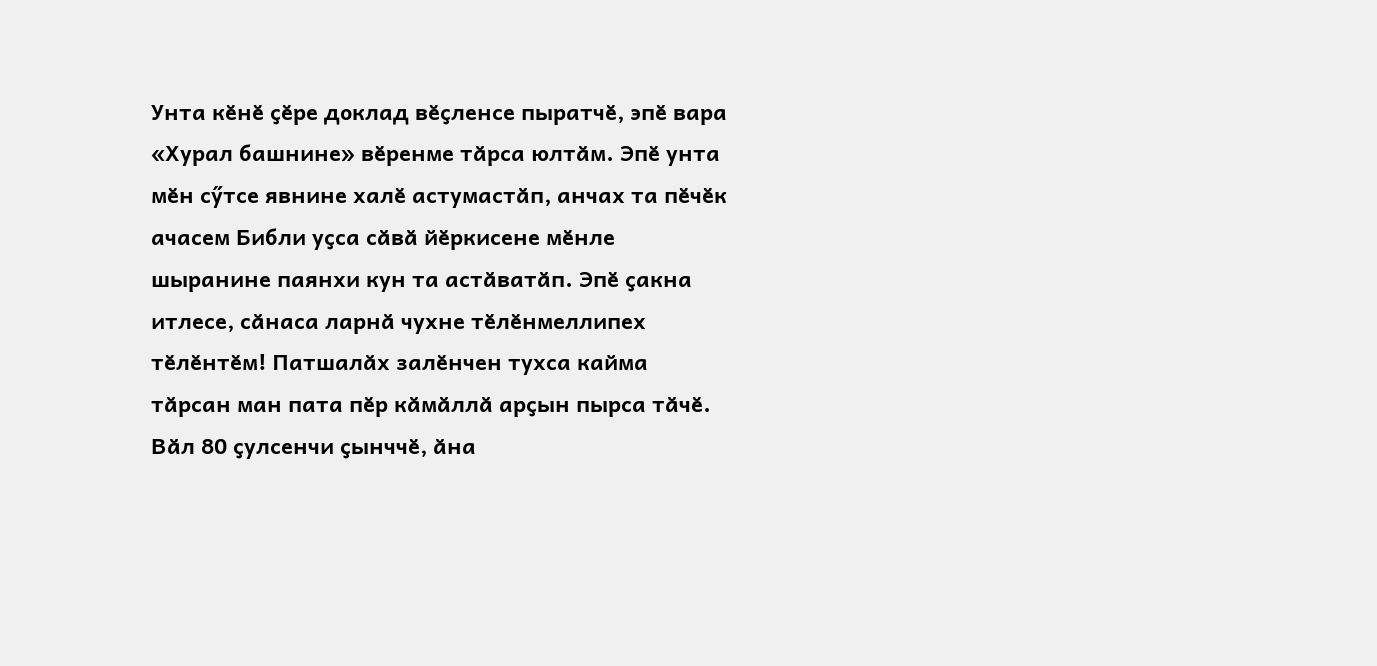Унта кӗнӗ ҫӗре доклад вӗҫленсе пыратчӗ, эпӗ вара «Хурал башнине» вӗренме тӑрса юлтӑм. Эпӗ унта мӗн сӳтсе явнине халӗ астумастӑп, анчах та пӗчӗк ачасем Библи уҫса сӑвӑ йӗркисене мӗнле шыранине паянхи кун та астӑватӑп. Эпӗ ҫакна итлесе, сӑнаса ларнӑ чухне тӗлӗнмеллипех тӗлӗнтӗм! Патшалӑх залӗнчен тухса кайма тӑрсан ман пата пӗр кӑмӑллӑ арҫын пырса тӑчӗ. Вӑл 80 ҫулсенчи ҫынччӗ, ӑна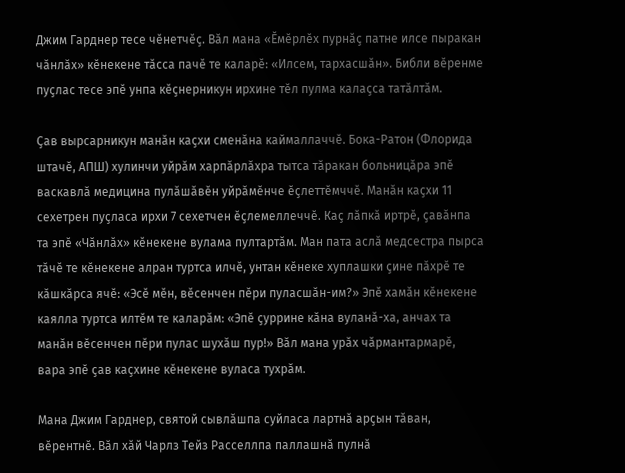Джим Гарднер тесе чӗнетчӗҫ. Вӑл мана «Ӗмӗрлӗх пурнӑҫ патне илсе пыракан чӑнлӑх» кӗнекене тӑсса пачӗ те каларӗ: «Илсем, тархасшӑн». Библи вӗренме пуҫлас тесе эпӗ унпа кӗҫнерникун ирхине тӗл пулма калаҫса татӑлтӑм.

Ҫав вырсарникун манӑн каҫхи сменӑна каймаллаччӗ. Бока-Ратон (Флорида штачӗ, АПШ) хулинчи уйрӑм харпӑрлӑхра тытса тӑракан больницӑра эпӗ васкавлӑ медицина пулӑшӑвӗн уйрӑмӗнче ӗҫлеттӗмччӗ. Манӑн каҫхи 11 сехетрен пуҫласа ирхи 7 сехетчен ӗҫлемеллеччӗ. Каҫ лӑпкӑ иртрӗ, ҫавӑнпа та эпӗ «Чӑнлӑх» кӗнекене вулама пултартӑм. Ман пата аслӑ медсестра пырса тӑчӗ те кӗнекене алран туртса илчӗ, унтан кӗнеке хуплашки ҫине пӑхрӗ те кӑшкӑрса ячӗ: «Эсӗ мӗн, вӗсенчен пӗри пуласшӑн-им?» Эпӗ хамӑн кӗнекене каялла туртса илтӗм те каларӑм: «Эпӗ ҫуррине кӑна вуланӑ-ха, анчах та манӑн вӗсенчен пӗри пулас шухӑш пур!» Вӑл мана урӑх чӑрмантармарӗ, вара эпӗ ҫав каҫхине кӗнекене вуласа тухрӑм.

Мана Джим Гарднер, святой сывлӑшпа суйласа лартнӑ арҫын тӑван, вӗрентнӗ. Вӑл хӑй Чарлз Тейз Расселлпа паллашнӑ пулнӑ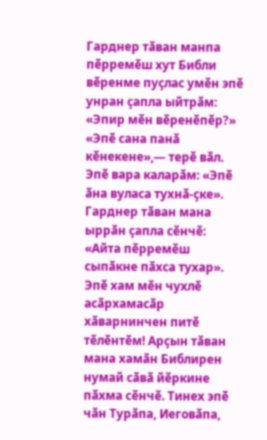Гарднер тӑван манпа пӗрремӗш хут Библи вӗренме пуҫлас умӗн эпӗ унран ҫапла ыйтрӑм: «Эпир мӗн вӗренӗпӗр?» «Эпӗ сана панӑ кӗнекене»,— терӗ вӑл. Эпӗ вара каларӑм: «Эпӗ ӑна вуласа тухнӑ-ҫке». Гарднер тӑван мана ыррӑн ҫапла сӗнчӗ: «Айта пӗрремӗш сыпӑкне пӑхса тухар». Эпӗ хам мӗн чухлӗ асӑрхамасӑр хӑварнинчен питӗ тӗлӗнтӗм! Арҫын тӑван мана хамӑн Библирен нумай сӑвӑ йӗркине пӑхма сӗнчӗ. Тинех эпӗ чӑн Турӑпа, Иеговӑпа,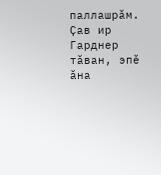паллашрӑм. Ҫав ир Гарднер тӑван, эпӗ ӑна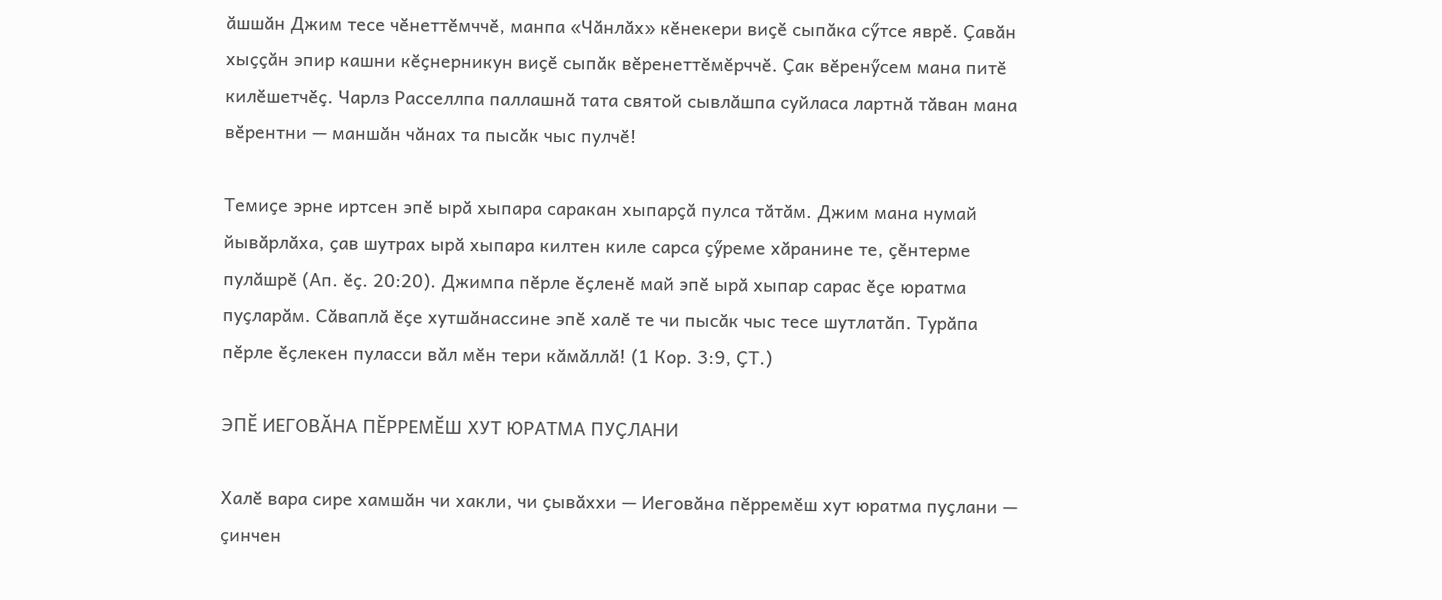ӑшшӑн Джим тесе чӗнеттӗмччӗ, манпа «Чӑнлӑх» кӗнекери виҫӗ сыпӑка сӳтсе яврӗ. Ҫавӑн хыҫҫӑн эпир кашни кӗҫнерникун виҫӗ сыпӑк вӗренеттӗмӗрччӗ. Ҫак вӗренӳсем мана питӗ килӗшетчӗҫ. Чарлз Расселлпа паллашнӑ тата святой сывлӑшпа суйласа лартнӑ тӑван мана вӗрентни — маншӑн чӑнах та пысӑк чыс пулчӗ!

Темиҫе эрне иртсен эпӗ ырӑ хыпара саракан хыпарҫӑ пулса тӑтӑм. Джим мана нумай йывӑрлӑха, ҫав шутрах ырӑ хыпара килтен киле сарса ҫӳреме хӑранине те, ҫӗнтерме пулӑшрӗ (Ап. ӗҫ. 20:20). Джимпа пӗрле ӗҫленӗ май эпӗ ырӑ хыпар сарас ӗҫе юратма пуҫларӑм. Сӑваплӑ ӗҫе хутшӑнассине эпӗ халӗ те чи пысӑк чыс тесе шутлатӑп. Турӑпа пӗрле ӗҫлекен пуласси вӑл мӗн тери кӑмӑллӑ! (1 Кор. 3:9, ҪТ.)

ЭПӖ ИЕГОВӐНА ПӖРРЕМӖШ ХУТ ЮРАТМА ПУҪЛАНИ

Халӗ вара сире хамшӑн чи хакли, чи ҫывӑххи — Иеговӑна пӗрремӗш хут юратма пуҫлани — ҫинчен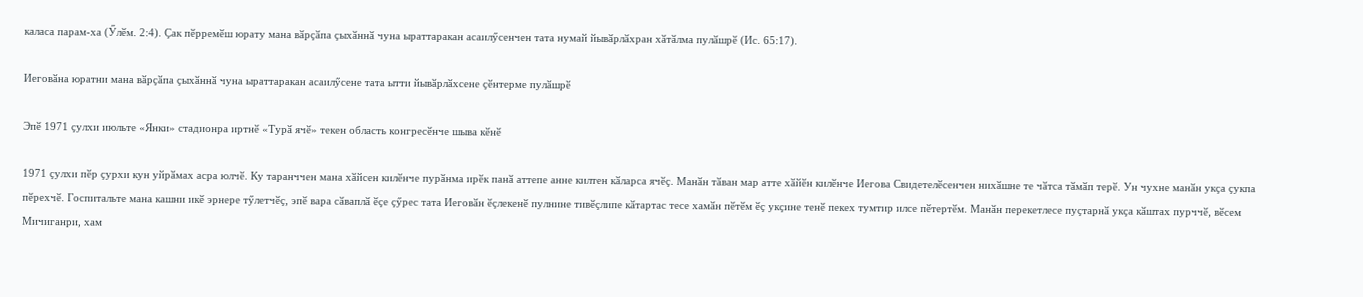каласа парам-ха (Ӳлӗм. 2:4). Ҫак пӗрремӗш юрату мана вӑрҫӑпа ҫыхӑннӑ чуна ыраттаракан асаилӳсенчен тата нумай йывӑрлӑхран хӑтӑлма пулӑшрӗ (Ис. 65:17).

Иеговӑна юратни мана вӑрҫӑпа ҫыхӑннӑ чуна ыраттаракан асаилӳсене тата ытти йывӑрлӑхсене ҫӗнтерме пулӑшрӗ

Эпӗ 1971 ҫулхи июльте «Янки» стадионра иртнӗ «Турӑ ячӗ» текен область конгресӗнче шыва кӗнӗ

1971 ҫулхи пӗр ҫурхи кун уйрӑмах асра юлчӗ. Ку таранччен мана хӑйсен килӗнче пурӑнма ирӗк панӑ аттепе анне килтен кӑларса ячӗҫ. Манӑн тӑван мар атте хӑйӗн килӗнче Иегова Свидетелӗсенчен нихӑшне те чӑтса тӑмӑп терӗ. Ун чухне манӑн укҫа ҫукпа пӗрехчӗ. Госпитальте мана кашни икӗ эрнере тӳлетчӗҫ, эпӗ вара сӑваплӑ ӗҫе ҫӳрес тата Иеговӑн ӗҫлекенӗ пулнине тивӗҫлипе кӑтартас тесе хамӑн пӗтӗм ӗҫ укҫине тенӗ пекех тумтир илсе пӗтертӗм. Манӑн перекетлесе пуҫтарнӑ укҫа кӑштах пурччӗ, вӗсем Мичиганри, хам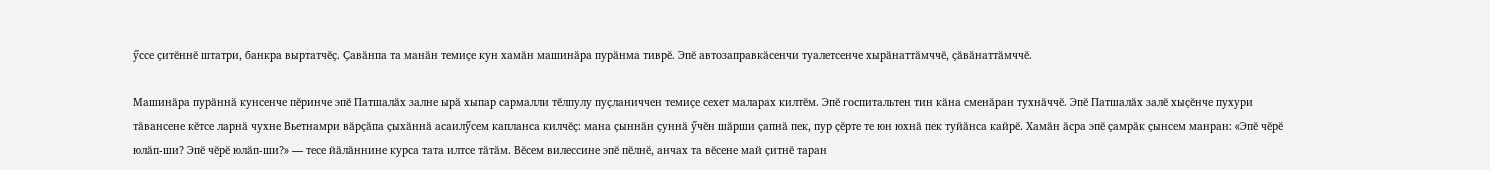ӳссе ҫитӗннӗ штатри, банкра выртатчӗҫ. Ҫавӑнпа та манӑн темиҫе кун хамӑн машинӑра пурӑнма тиврӗ. Эпӗ автозаправкӑсенчи туалетсенче хырӑнаттӑмччӗ, ҫӑвӑнаттӑмччӗ.

Машинӑра пурӑннӑ кунсенче пӗринче эпӗ Патшалӑх залне ырӑ хыпар сармалли тӗлпулу пуҫланиччен темиҫе сехет маларах килтӗм. Эпӗ госпитальтен тин кӑна сменӑран тухнӑччӗ. Эпӗ Патшалӑх залӗ хыҫӗнче пухури тӑвансене кӗтсе ларнӑ чухне Вьетнамри вӑрҫӑпа ҫыхӑннӑ асаилӳсем капланса килчӗҫ: мана ҫыннӑн ҫуннӑ ӳчӗн шӑрши ҫапнӑ пек, пур ҫӗрте те юн юхнӑ пек туйӑнса кайрӗ. Хамӑн ӑсра эпӗ ҫамрӑк ҫынсем манран: «Эпӗ чӗрӗ юлӑп-ши? Эпӗ чӗрӗ юлӑп-ши?» — тесе йӑлӑннине курса тата илтсе тӑтӑм. Вӗсем вилессине эпӗ пӗлнӗ, анчах та вӗсене май ҫитнӗ таран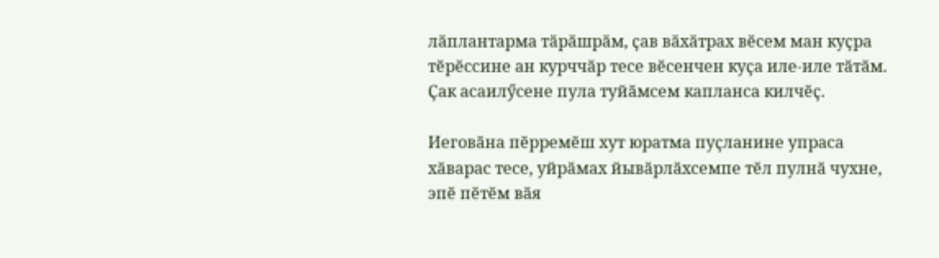лӑплантарма тӑрӑшрӑм, ҫав вӑхӑтрах вӗсем ман куҫра тӗрӗссине ан курччӑр тесе вӗсенчен куҫа иле-иле тӑтӑм. Ҫак асаилӳсене пула туйӑмсем капланса килчӗҫ.

Иеговӑна пӗрремӗш хут юратма пуҫланине упраса хӑварас тесе, уйрӑмах йывӑрлӑхсемпе тӗл пулнӑ чухне, эпӗ пӗтӗм вӑя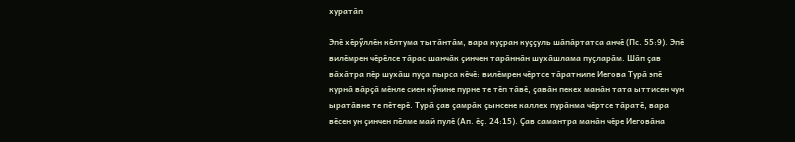хуратӑп

Эпӗ хӗрӳллӗн кӗлтума тытӑнтӑм, вара куҫран куҫҫуль шӑпӑртатса анчӗ (Пс. 55:9). Эпӗ вилӗмрен чӗрӗлсе тӑрас шанчӑк ҫинчен тарӑннӑн шухӑшлама пуҫларӑм. Шӑп ҫав вӑхӑтра пӗр шухӑш пуҫа пырса кӗчӗ: вилӗмрен чӗртсе тӑратнипе Иегова Турӑ эпӗ курнӑ вӑрҫӑ мӗнле сиен кӳнине пурне те тӗп тӑвӗ, ҫавӑн пекех манӑн тата ыттисен чун ыратӑвне те пӗтерӗ. Турӑ ҫав ҫамрӑк ҫынсене каллех пурӑнма чӗртсе тӑратӗ, вара вӗсен ун ҫинчен пӗлме май пулӗ (Ап. ӗҫ. 24:15). Ҫав самантра манӑн чӗре Иеговӑна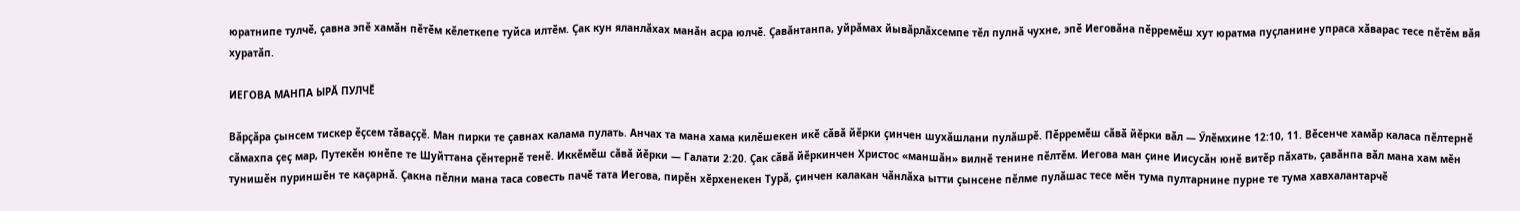юратнипе тулчӗ, ҫавна эпӗ хамӑн пӗтӗм кӗлеткепе туйса илтӗм. Ҫак кун яланлӑхах манӑн асра юлчӗ. Ҫавӑнтанпа, уйрӑмах йывӑрлӑхсемпе тӗл пулнӑ чухне, эпӗ Иеговӑна пӗрремӗш хут юратма пуҫланине упраса хӑварас тесе пӗтӗм вӑя хуратӑп.

ИЕГОВА МАНПА ЫРӐ ПУЛЧӖ

Вӑрҫӑра ҫынсем тискер ӗҫсем тӑваҫҫӗ. Ман пирки те ҫавнах калама пулать. Анчах та мана хама килӗшекен икӗ сӑвӑ йӗрки ҫинчен шухӑшлани пулӑшрӗ. Пӗрремӗш сӑвӑ йӗрки вӑл — Ӳлӗмхине 12:10, 11. Вӗсенче хамӑр каласа пӗлтернӗ сӑмахпа ҫеҫ мар, Путекӗн юнӗпе те Шуйттана ҫӗнтернӗ тенӗ. Иккӗмӗш сӑвӑ йӗрки — Галати 2:20. Ҫак сӑвӑ йӗркинчен Христос «маншӑн» вилнӗ тенине пӗлтӗм. Иегова ман ҫине Иисусӑн юнӗ витӗр пӑхать, ҫавӑнпа вӑл мана хам мӗн тунишӗн пуриншӗн те каҫарнӑ. Ҫакна пӗлни мана таса совесть пачӗ тата Иегова, пирӗн хӗрхенекен Турӑ, ҫинчен калакан чӑнлӑха ытти ҫынсене пӗлме пулӑшас тесе мӗн тума пултарнине пурне те тума хавхалантарчӗ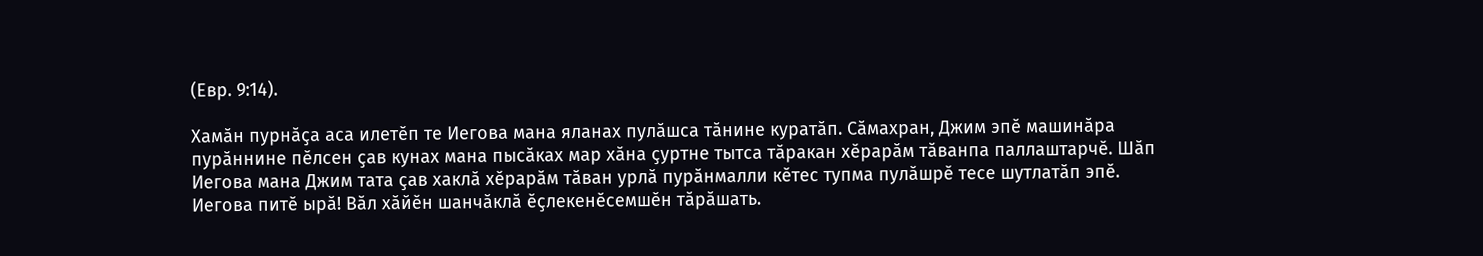(Евр. 9:14).

Хамӑн пурнӑҫа аса илетӗп те Иегова мана яланах пулӑшса тӑнине куратӑп. Сӑмахран, Джим эпӗ машинӑра пурӑннине пӗлсен ҫав кунах мана пысӑках мар хӑна ҫуртне тытса тӑракан хӗрарӑм тӑванпа паллаштарчӗ. Шӑп Иегова мана Джим тата ҫав хаклӑ хӗрарӑм тӑван урлӑ пурӑнмалли кӗтес тупма пулӑшрӗ тесе шутлатӑп эпӗ. Иегова питӗ ырӑ! Вӑл хӑйӗн шанчӑклӑ ӗҫлекенӗсемшӗн тӑрӑшать.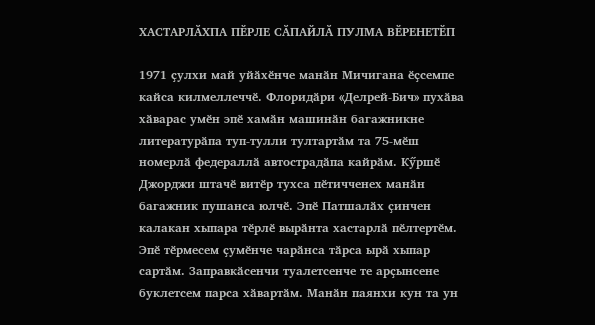ХАСТАРЛӐХПА ПӖРЛЕ СӐПАЙЛӐ ПУЛМА ВӖРЕНЕТӖП

1971 ҫулхи май уйӑхӗнче манӑн Мичигана ӗҫсемпе кайса килмеллеччӗ. Флоридӑри «Делрей-Бич» пухӑва хӑварас умӗн эпӗ хамӑн машинӑн багажникне литературӑпа туп-тулли тултартӑм та 75-мӗш номерлӑ федераллӑ автострадӑпа кайрӑм. Кӳршӗ Джорджи штачӗ витӗр тухса пӗтичченех манӑн багажник пушанса юлчӗ. Эпӗ Патшалӑх ҫинчен калакан хыпара тӗрлӗ вырӑнта хастарлӑ пӗлтертӗм. Эпӗ тӗрмесем ҫумӗнче чарӑнса тӑрса ырӑ хыпар сартӑм. Заправкӑсенчи туалетсенче те арҫынсене буклетсем парса хӑвартӑм. Манӑн паянхи кун та ун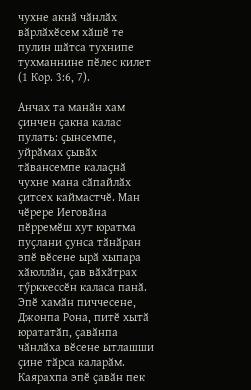чухне акнӑ чӑнлӑх вӑрлӑхӗсем хӑшӗ те пулин шӑтса тухнипе тухманнине пӗлес килет (1 Кор. 3:6, 7).

Анчах та манӑн хам ҫинчен ҫакна калас пулать: ҫынсемпе, уйрӑмах ҫывӑх тӑвансемпе калаҫнӑ чухне мана сӑпайлӑх ҫитсех каймастчӗ. Ман чӗрере Иеговӑна пӗрремӗш хут юратма пуҫлани ҫунса тӑнӑран эпӗ вӗсене ырӑ хыпара хӑюллӑн, ҫав вӑхӑтрах тӳрккессӗн каласа панӑ. Эпӗ хамӑн пиччесене, Джонпа Рона, питӗ хытӑ юрататӑп, ҫавӑнпа чӑнлӑха вӗсене ытлашши ҫине тӑрса каларӑм. Каярахпа эпӗ ҫавӑн пек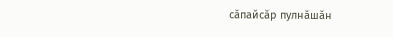сӑпайсӑр пулнӑшӑн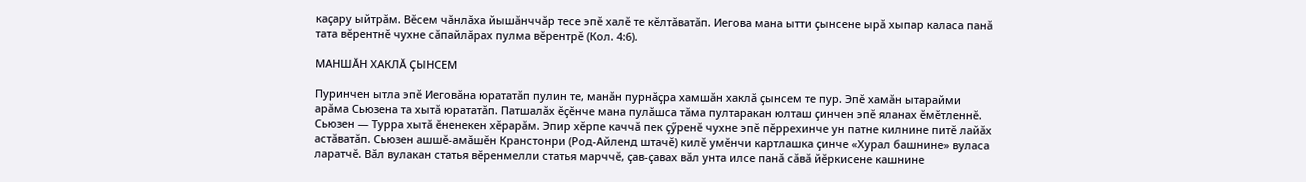каҫару ыйтрӑм. Вӗсем чӑнлӑха йышӑнччӑр тесе эпӗ халӗ те кӗлтӑватӑп. Иегова мана ытти ҫынсене ырӑ хыпар каласа панӑ тата вӗрентнӗ чухне сӑпайлӑрах пулма вӗрентрӗ (Кол. 4:6).

МАНШӐН ХАКЛӐ ҪЫНСЕМ

Пуринчен ытла эпӗ Иеговӑна юрататӑп пулин те, манӑн пурнӑҫра хамшӑн хаклӑ ҫынсем те пур. Эпӗ хамӑн ытарайми арӑма Сьюзена та хытӑ юрататӑп. Патшалӑх ӗҫӗнче мана пулӑшса тӑма пултаракан юлташ ҫинчен эпӗ яланах ӗмӗтленнӗ. Сьюзен — Турра хытӑ ӗненекен хӗрарӑм. Эпир хӗрпе каччӑ пек ҫӳренӗ чухне эпӗ пӗррехинче ун патне килнине питӗ лайӑх астӑватӑп. Сьюзен ашшӗ-амӑшӗн Кранстонри (Род-Айленд штачӗ) килӗ умӗнчи картлашка ҫинче «Хурал башнине» вуласа ларатчӗ. Вӑл вулакан статья вӗренмелли статья марччӗ, ҫав-ҫавах вӑл унта илсе панӑ сӑвӑ йӗркисене кашнине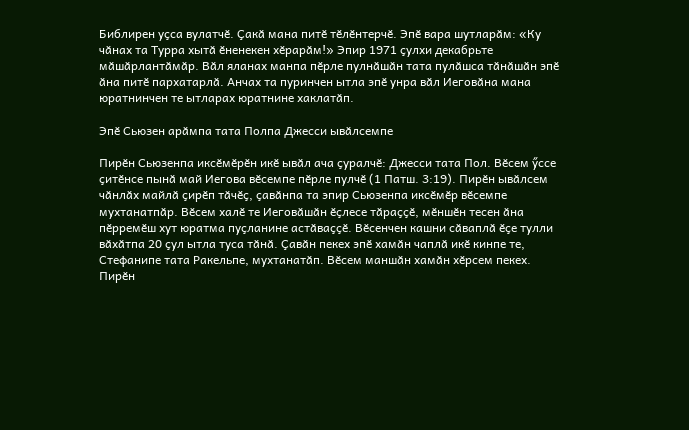Библирен уҫса вулатчӗ. Ҫакӑ мана питӗ тӗлӗнтерчӗ. Эпӗ вара шутларӑм: «Ку чӑнах та Турра хытӑ ӗненекен хӗрарӑм!» Эпир 1971 ҫулхи декабрьте мӑшӑрлантӑмӑр. Вӑл яланах манпа пӗрле пулнӑшӑн тата пулӑшса тӑнӑшӑн эпӗ ӑна питӗ пархатарлӑ. Анчах та пуринчен ытла эпӗ унра вӑл Иеговӑна мана юратнинчен те ытларах юратнине хаклатӑп.

Эпӗ Сьюзен арӑмпа тата Полпа Джесси ывӑлсемпе

Пирӗн Сьюзенпа иксӗмӗрӗн икӗ ывӑл ача ҫуралчӗ: Джесси тата Пол. Вӗсем ӳссе ҫитӗнсе пынӑ май Иегова вӗсемпе пӗрле пулчӗ (1 Патш. 3:19). Пирӗн ывӑлсем чӑнлӑх майлӑ ҫирӗп тӑчӗҫ, ҫавӑнпа та эпир Сьюзенпа иксӗмӗр вӗсемпе мухтанатпӑр. Вӗсем халӗ те Иеговӑшӑн ӗҫлесе тӑраҫҫӗ, мӗншӗн тесен ӑна пӗрремӗш хут юратма пуҫланине астӑваҫҫӗ. Вӗсенчен кашни сӑваплӑ ӗҫе тулли вӑхӑтпа 20 ҫул ытла туса тӑнӑ. Ҫавӑн пекех эпӗ хамӑн чаплӑ икӗ кинпе те, Стефанипе тата Ракельпе, мухтанатӑп. Вӗсем маншӑн хамӑн хӗрсем пекех. Пирӗн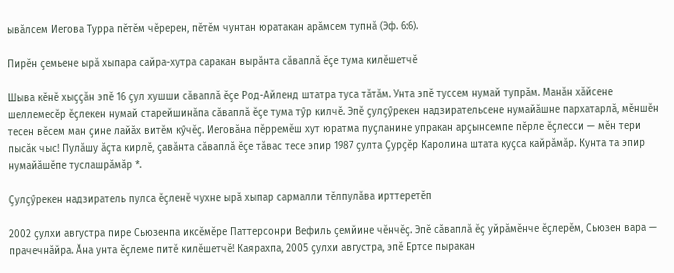ывӑлсем Иегова Турра пӗтӗм чӗререн, пӗтӗм чунтан юратакан арӑмсем тупнӑ (Эф. 6:6).

Пирӗн ҫемьене ырӑ хыпара сайра-хутра саракан вырӑнта сӑваплӑ ӗҫе тума килӗшетчӗ

Шыва кӗнӗ хыҫҫӑн эпӗ 16 ҫул хушши сӑваплӑ ӗҫе Род-Айленд штатра туса тӑтӑм. Унта эпӗ туссем нумай тупрӑм. Манӑн хӑйсене шеллемесӗр ӗҫлекен нумай старейшинӑпа сӑваплӑ ӗҫе тума тӳр килчӗ. Эпӗ ҫулҫӳрекен надзирательсене нумайӑшне пархатарлӑ, мӗншӗн тесен вӗсем ман ҫине лайӑх витӗм кӳчӗҫ. Иеговӑна пӗрремӗш хут юратма пуҫланине упракан арҫынсемпе пӗрле ӗҫлесси — мӗн тери пысӑк чыс! Пулӑшу ӑҫта кирлӗ, ҫавӑнта сӑваплӑ ӗҫе тӑвас тесе эпир 1987 ҫулта Ҫурҫӗр Каролина штата куҫса кайрӑмӑр. Кунта та эпир нумайӑшӗпе туслашрӑмӑр *.

Ҫулҫӳрекен надзиратель пулса ӗҫленӗ чухне ырӑ хыпар сармалли тӗлпулӑва ирттеретӗп

2002 ҫулхи августра пире Сьюзенпа иксӗмӗре Паттерсонри Вефиль ҫемйине чӗнчӗҫ. Эпӗ сӑваплӑ ӗҫ уйрӑмӗнче ӗҫлерӗм, Сьюзен вара — прачечнӑйра. Ӑна унта ӗҫлеме питӗ килӗшетчӗ! Каярахпа, 2005 ҫулхи августра, эпӗ Ертсе пыракан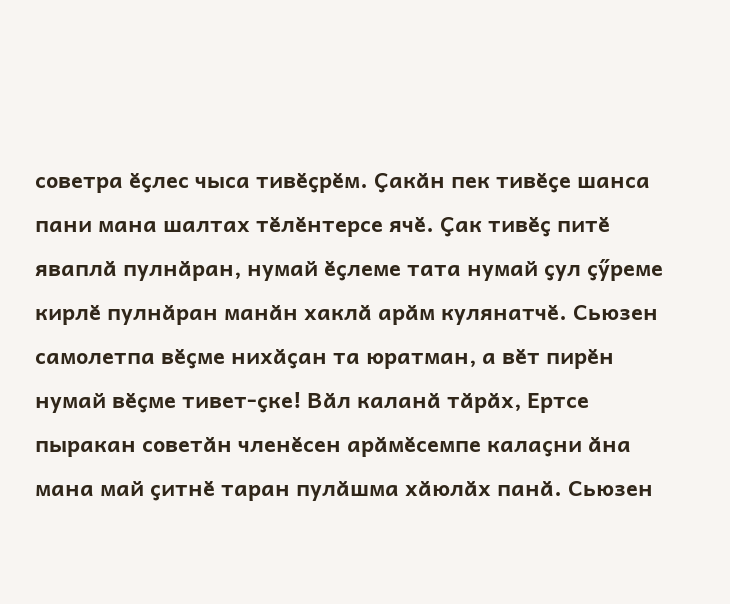советра ӗҫлес чыса тивӗҫрӗм. Ҫакӑн пек тивӗҫе шанса пани мана шалтах тӗлӗнтерсе ячӗ. Ҫак тивӗҫ питӗ яваплӑ пулнӑран, нумай ӗҫлеме тата нумай ҫул ҫӳреме кирлӗ пулнӑран манӑн хаклӑ арӑм кулянатчӗ. Сьюзен самолетпа вӗҫме нихӑҫан та юратман, а вӗт пирӗн нумай вӗҫме тивет-ҫке! Вӑл каланӑ тӑрӑх, Ертсе пыракан советӑн членӗсен арӑмӗсемпе калаҫни ӑна мана май ҫитнӗ таран пулӑшма хӑюлӑх панӑ. Сьюзен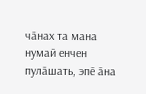чӑнах та мана нумай енчен пулӑшать, эпӗ ӑна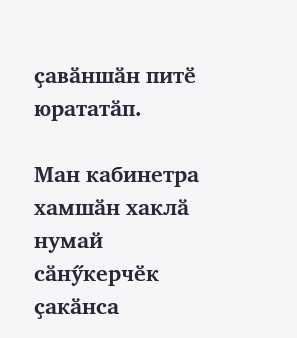ҫавӑншӑн питӗ юрататӑп.

Ман кабинетра хамшӑн хаклӑ нумай сӑнӳкерчӗк ҫакӑнса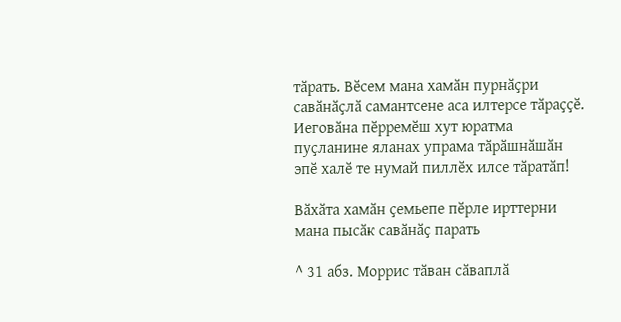тӑрать. Вӗсем мана хамӑн пурнӑҫри савӑнӑҫлӑ самантсене аса илтерсе тӑраҫҫӗ. Иеговӑна пӗрремӗш хут юратма пуҫланине яланах упрама тӑрӑшнӑшӑн эпӗ халӗ те нумай пиллӗх илсе тӑратӑп!

Вӑхӑта хамӑн ҫемьепе пӗрле ирттерни мана пысӑк савӑнӑҫ парать

^ 31 абз. Моррис тӑван сӑваплӑ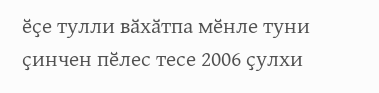ӗҫе тулли вӑхӑтпа мӗнле туни ҫинчен пӗлес тесе 2006 ҫулхи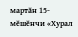мартӑн 15-мӗшӗнчи «Хурал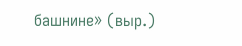башнине» (выр.)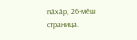пӑхӑр, 26-мӗш страница.